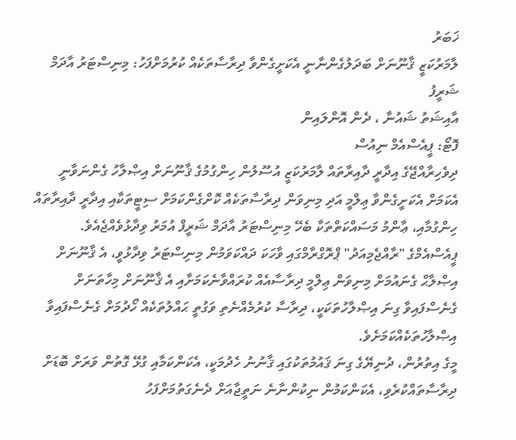ޚަބަރު
ލާމަރުކަޒީ ޤާނޫނަށް ބަދަލުގެންނާނީ އެކަށީގެންވާ ދިރާސާތަކެއް ކުރުމަށްފަހު: މިނިސްޓަރު އާދަމް ޝަރީފު
އާއިޝަތު ޝައުނާ ، ދެން އޮންލައިން
ފޮޓޯ: ޕީއެސްއެމް ނިއުސް
ދިވެހިރާއްޖޭގެ އިދާރީ ދާއިރާތައް ލާމަރުކަޒީ އުސޫލުން ހިންގުމުގެ ޤާނޫނަށް އިޞްލާހު ގެންނަވާނީ އެކަމަށް އެކަށީގެންވާ ޢިލްމީ އަދި މިނިވަން ދިރާސާތަކެއް ކޮށްގެންކަމަށް ސިޓީތަކާއި އިދާރީ ދާއިރާތައް ހިންގުމާއި، ޢާންމު މަސައްކަތްތަކާ ބެހޭ މިނިސްޓަރު އާދަމް ޝަރީފް އުމަރު ވިދާޅުވެއްޖެއެވެ.
ޕީއެސްއެމްގެ "ރާއްޖެމިއަދު" ޕްރޮގްރާމްގައި ވާހަކަ ދައްކަވަމުން މިނިސްޓަރު ވިދާޅުވީ، އެ ޤާނޫނަށް އިޞްލާޙް ގެނައުމަށް މިނިވަން ޢިލްމީ ދިރާސާއެއް ކުރައްވާނެކަމަށާއި އެ ޤާނޫނަށް މިހާތަނަށް ގެނެސްފައިވާ ގިނަ އިޞްލާހުތަކަކީ، ދިރާސާ ކުރުމެއްނެތި ވަގުތީ ޙައްލުތަކެއް ހޯދުމަށް ގެނެސްފައިވާ އިޞްލާހުތަކެއްކަމަށެވެ.
މީގެ އިތުރުން، ދުނިޔޭގެ ގިނަ ޤައުމުތަކުގައި ޤާނުނު ހެދުމަކީ، އެކަންކަމާއި ގުޅޭ ގޮތުން ވަރަށް ބޮޑަށް ދިރާސާތައްކުރެވި، އެކަންކަމުން ނިކުންނާނެ ނަތީޖާއަށް ދެނެގަތުމަށްފަހު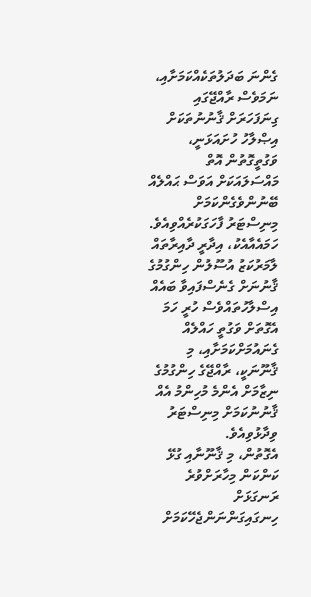ގެންނަ ބަދަލުތަކެއްކަމަށާއި، ނަމަވެސް ރާއްޖޭގައި ގިނަފަހަރަށް ޤާނުނުތަކަށް އިޞްލާހު ހުށައަޅަނީ، ވަގުތީގޮތުން އޮތް މައްސަލައަކަށް އަވަސް ޙައްލެއް ބޭނުންވެގެންކަމަށް މިނިސްޓަރު ފާހަގަކުރެއްވިއެވެ.
ހަމައެއާއެކު، އިދާރީ ދާއިރާތައް ލާމަރުކަޒު އުސޫލުން ހިންގުމުގެ ޤާނުނަށް ގެނެސްފައިވާ ބައެއް އިސްލާހުތައްވެސް ހުރީ ހަމަ އެގޮތަށް ވަގުތީ ހައްލެއް ގެނައުމަށްކަމަށާއި، މި ޤާނޫނަކީ، ރާއްޖޭގެ ހިންގުމުގެ ނިޒާމަށް އެންމެ މުހިންމު އެއް ޤާނުނުކަމަށް މިނިސްޓަރު ވިދާޅުވިއެވެ.
އެގޮތުން، މި ޤާނޫނާއި ގުޅޭ ކަންކަން މިހާރަށްވުރެ ރަނގަޅަށް ހިނގައިގަންނަންޖެހޭކަމަށް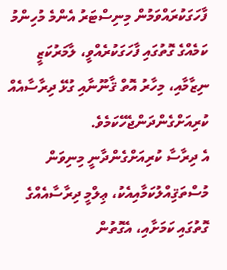ފާހަގަކުރައްވަމުން މިނިސްޓަރު އެންމެ މުހިންމު ކަމެއްގެ ގޮތުގައި ފާހަގަކުރެއްވީ، ލާމަރުކަޒީ ނިޒާމާއި، މިހާރު އޮތް ޤާނޫނާއި ގުޅޭ ދިރާސާއެއް ކުރިއަށްގެންދަންޖެހޭކަމެވެ.
އެ ދިރާސާ ކުރިއަށްގެންދާނީ މިނިވަން މުސްތަޤިއްލުކަމާއިއެކު، ޢިލްމީ ދިރާސާއެއްގެ ގޮތުގައި ކަމަށާއި، އެގޮތުން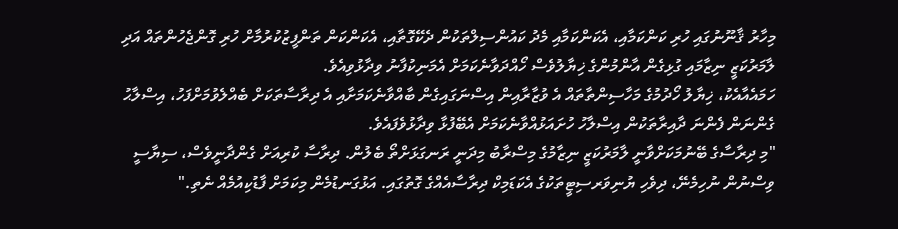މިހާރު ޤާނޫނުގައި ހުރި ކަންކަމާއި، އެކަންކަމާއި މެދު ކައުންސިލްތަކުން ދެކޭގޮތާއި، އެކަންކަން ތަންފީޒުކުރުމާށް ހުރި ގޮންޖެހުންތައް އަދި ލާމަރުކަޒީ ނިޒާމައި ގުޅިގެން އާންމުންގެ ޚިޔާލުވެސް ހޯއްދަވާނެކަމަށް އެމަނިކުފާނު ވިދާޅުވިއެވެ.
ހަމައެއާއެކު، ޚިޔާލު ހޯދުމުގެ މަހާސިންތާތައް އެ ވުޒާރާއިން އިސްނަގައިގެން ބާއްވާނެކަމަށާއި އެ ދިރާސާތަކަށް ބެއްލެވުމަށްފަހު، އިސްލާޙު ގެންނަން ފެންނަ ދާއިރާތަކުން އިސްލާހު ހުށައަޅުއްވާނެކަމަށް އެބޭފުޅާ ވިދާޅުވެފައެވެ.
"މި ދިރާސާގެ ބޭނުމަކަށްވާނީ ލާމަރުކަޒީ ނިޒާމުގެ މިސްރާބު މިދަނީ ރަނގަޅަށްތޯ ބެލުން. ދިރާސާ ކުރިއަށް ގެންދާނީވެސް، ސިޔާސީ ވިސްނުން ނުހިމެނޭ، ދިވެހި ޔުނިވަރސިޓީތަކުގެ އެކަޑަމިކް ދިރާސާއެއްގެ ގޮތުގައި. އަޅުގަނޑުމެން މިކަމަށް ފާޑުކިއުމެއް ނެތި."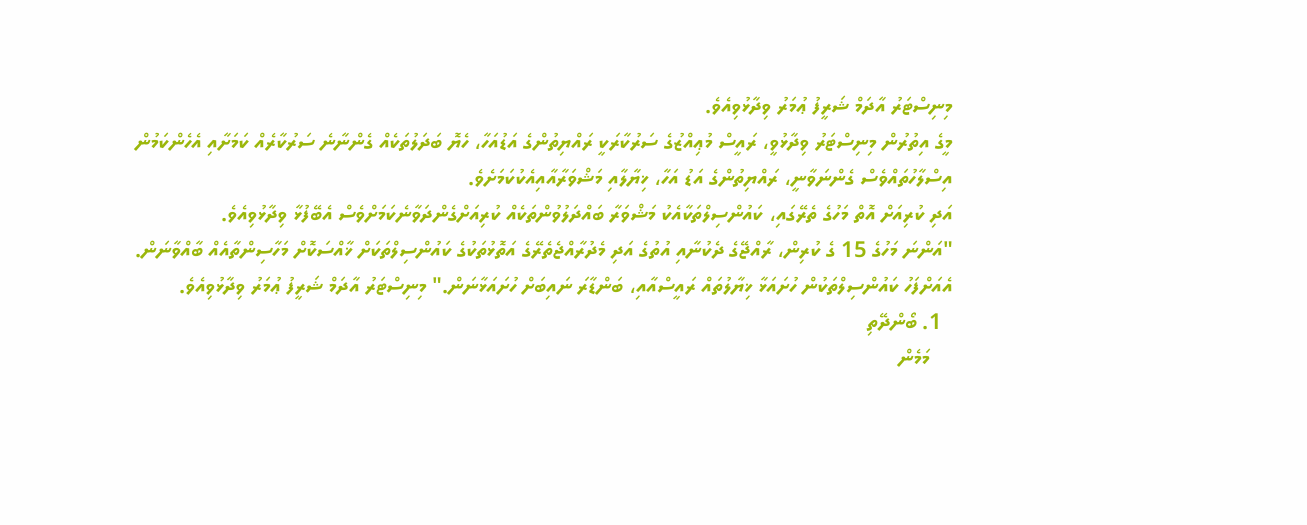މިނިސްޓަރު އާދަމް ޝަރީފު ޢުމަރު ވިދާޅުވިއެވެ.
މީގެ އިތުރުން މިނިސްޓަރު ވިދާޅުވީ، ރައީސް މުޢިއްޒުގެ ސަރުކާރަކީ ރައްޔިތުންގެ އަޑުއަހާ، ހެޔޮ ބަދަލުތަކެއް ގެންނާނެ ސަރުކާރެއް ކަމަށާއި އެހެންކަމުން އިސްލާހުތައްވެސް ގެންނަވާނީ، ރައްޔިތުންގެ އަޑު އަހާ، ޚިޔާލާއި މަޝްވަރާއާއިއެކުކަމަށެވެ.
އަދި ކުރިއަށް އޮތް މަހުގެ ތެރޭގައި، ކައުންސިލްތަކާއެކު މަޝްވަރާ ބައްދަލުވުންތަކެއް ކުރިއަށްގެންދަވާނެކަމަށްވެސް އެބޭފުޅާ ވިދާޅުވިއެވެ.
"އަންނަ މަހުގެ 15 ގެ ކުރިން، ރާއްޖޭގެ ދެކުނާއި އުތުގެ އަދި މެދުރާއްޖެތެރޭގެ އަތޮޅުތަކުގެ ކައުންސިލްތަކަށް ޚާއްސަކޮށް މަހާސިންތާއެއް ބާއްވާނަން. އެއަށްފަހު ކައުންސިލްތަކުން ހުށައަޅާ ޚިޔާލުތައް ރައީސްއާއި، ބަންޑާރަ ނައިބަށް ހުށައަޅާނަން." މިނިސްޓަރު އާދަމް ޝަރީފު ޢުމަރު ވިދާޅުވިއެވެ.
  1. ބޯންދޭތި
    މަމެން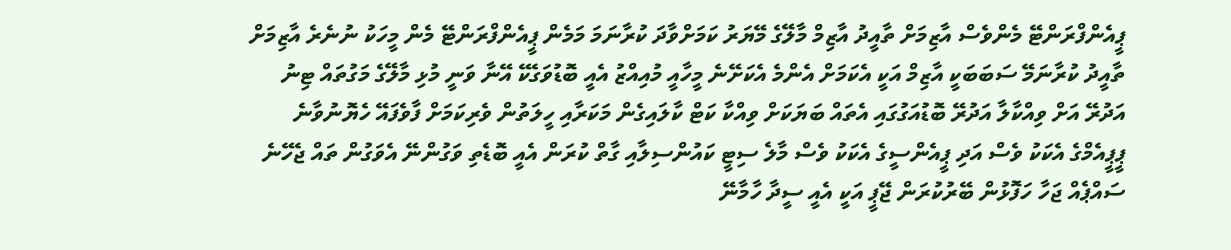ޕީއެންފްރަންޓޭ މެންވެސް އާޒިމަށް ތާއީދު އާޒިމް މާލޭގެ މޭޔަރު ކަމަށްވާދަ ކުރާނަމަ މަމެން ޕީއެންފްރަންޓޭ މެން މީހަކު ނުނެރެ އާޒިމަށް ތާއީދު ކުރާނަމޭ ސަބަބަކީ އާޒިމް އަކީ އެކަމަށް އެންމެ އެކަށޭނެ މީހާއީ މުއިއްޒު އެއީ ބޮޑުވަގެކޭ އޭނާ ވަނީ މުޅި މާލޭގެ މަގުތައް ޓިނު އަދުރޭ އަށް ވިއްކާލާ އަދުރޭ ބޮޑުއަގުގައި އެތައް ބަޔަކަށް ވިއްކާ ކަޓް ކާލައިގެން މަކަރާއި ހީލަތުން ވެރިކަމަށް ފާވެފައޭ ހެޔޮނުވާނެ ޕީޕީއެމްގެ އެކަކު ވެސް އަދި ޕީއެންސީގެ އެކަކު ވެސް މާލެ ސިޓީ ކައުންސިލާއި ގާތް ކުރަން އެއީ ބޮޑެތި ވަގުންނޭ އެވަގުން ތައް ޖެހޭނެ ސައްޕެއް ޖަހާ ހަފޮޅުން ބޭރުކުރަން ޖޭޕީ އަކީ އެއީ ސީދާ ހާމާނޭ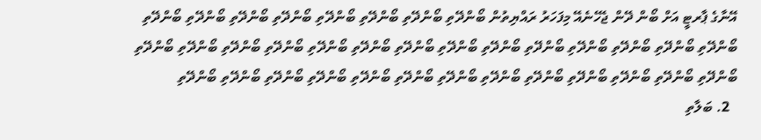އޭނާގެ ޕާރޓީ އަށް ބޯން ދޭން ޖެހޭނެއޭ މިފަހަރު ރައްޔިތުން ބޯންދޭތި ބޯންދޭތި ބޯންދޭތި ބޯންދޭތި ބޯންދޭތި ބޯންދޭތި ބޯންދޭތި ބޯންދޭތި ބޯންދޭތި ބޯންދޭތި ބޯންދޭތި ބޯންދޭތި ބޯންދޭތި ބޯންދޭތި ބޯންދޭތި ބޯންދޭތި ބޯންދޭތި ބޯންދޭތި ބޯންދޭތި ބޯންދޭތި ބޯންދޭތި ބޯންދޭތި ބޯންދޭތި ބޯންދޭތި ބޯންދޭތި ބޯންދޭތި ބޯންދޭތި ބޯންދޭތި ބޯންދޭތި ބޯންދޭތި ބޯންދޭތި ބޯންދޭތި ބޯންދޭތި ބޯންދޭތި ބޯންދޭތި
  2. ބަލާތި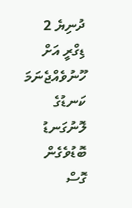ދުނިޔެ 2 ޑިގްރީ އަށް ހޫނުވެއްޖެނަމަ ކަނޑުގެ ލޮނުގަނޑު ބޮޑުވެގެން ގޮސް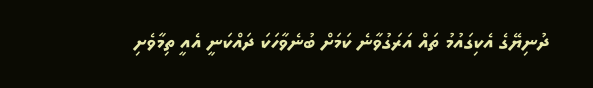ދުނިޔޭގެ އެކިގައުމު ތައް އަރަގުވާނެ ކަމަށް ބުނެވާހަކަ ދައްކަނީ އެއީ ތިމާވެށި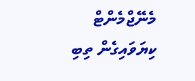މެނޭޖްމެންޓް ކިޔަވައިގެން ތިބި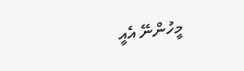މީހުންނޭ އެއީ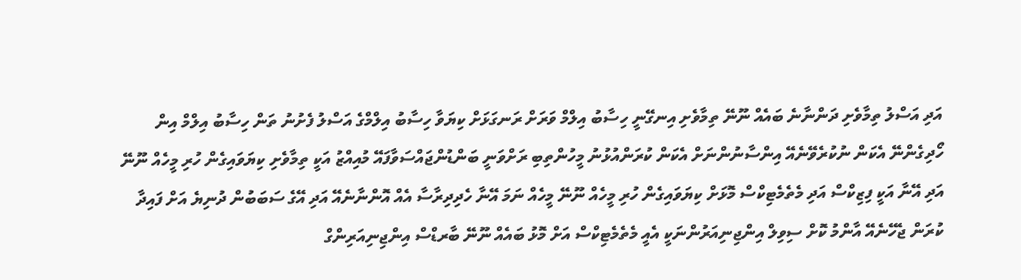އަދި އަސްލު ތިމާވެށި ދަންނާނެ ބައެއް ނޫނޭ ތިމާވެށި އިނގޭނީ ހިސާބު އިލްމް ވަރަށް ރަނގަޅަށް ކިޔަވާ ހިސާބު އިލްމްގެ އަސްލު ފެށުނު ތަން ހިސާބު އިލްމް އިން ހޯދިގެންނޭ އެކަން ނުކުރެވޭނެއޭ އިންސާނުންނަށް އެކަން ކުރަންއުޅުނު މީހުންތިބި ރަށްވަނީ ބަންޑުންޖައްސަވާފައޭ މުއިއްޒު އަކީ ތިމާވެށި ކިޔަވައިގެން ހުރި މީހެއް ނޫނޭ އަދި އޭނާ އަކީ ފިޒިކްސް އަދި މެތެމެޓިކްސް މޮޅަށް ކިޔަވައިގެން ހުރި މީހެއް ނޫނޭ މީހެއް ނަމަ އޭނާ ހެދިދިރާސާ އެއް އޮންނާނެއޭ އަދި އޭގެ ސަބަބުން ދުނިޔެ އަށް ފައިދާ ކުރަން ޖެހޭނެއޭ އާންމު ކޮށް ސިވިލް އިންޖިނިއަރުންނަކީ އެއީ މެތެމެޓިކްސް އަށް މޮޅު ބައެއް ނޫނޭ ބާރޑްސް އިންޖިނިއަރިންގް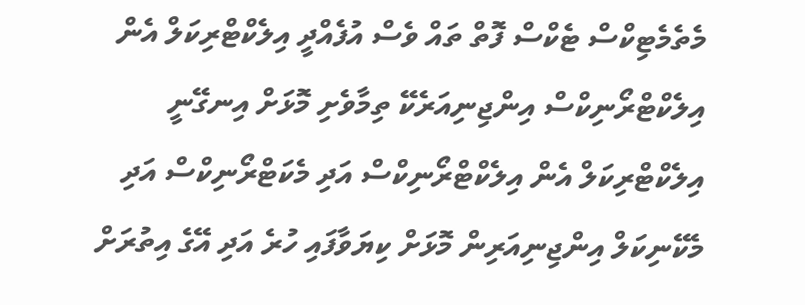މެތެމެޓިކްސް ޓެކްސް ފޮތް ތައް ވެސް އުފެއްދީ އިލެކްޓްރިކަލް އެން އިލެކްޓްރޯނިކްސް އިންޖިނިއަރެކޭ ތިމާވެށި މޮޅަށް އިނގޭނީ އިލެކްޓްރިކަލް އެން އިލެކްޓްރޯނިކްސް އަދި މެކަޓްރޯނިކްސް އަދި މެކޭނިކަލް އިންޖިނިއަރިން މޮޅަށް ކިޔަވާފައި ހުރެ އަދި އޭގެ އިތުރަށް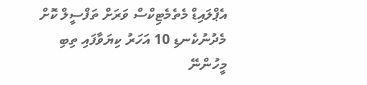އެޕްލައިޑް މެތެމެޓިކްސް ވަރަށް ތަފްސީލް ކޮށް މެދުނުކެނޑި 10 އަހަރު ކިޔަވާފައި ތިބި މީހުންނޭ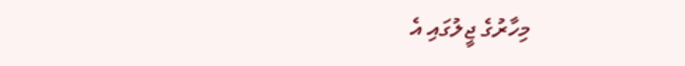މިހާރުގެ ޖީލުގައި އެ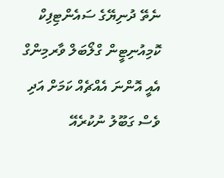ނެތޭ ދުނިޔޭގެ ސައެންޓިފިކް ކޮމިއުނިޓީން ގްލޯބަލް ވާރމިންގް އެއީ އޮންނަ އެއްޗެއް ކަމަށް އަދި ވެސް ގަބޫލު ނުކުރެއޭ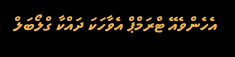އެހެންވެއޭ ޓްރަމްޕް އެވާހަކަ ދައްކާ ގްލޯބަލް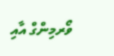ވޯރމިންގް އާއި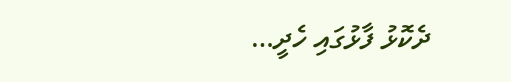ދެކޮޅު ފާޅުގައި ހެދީ…